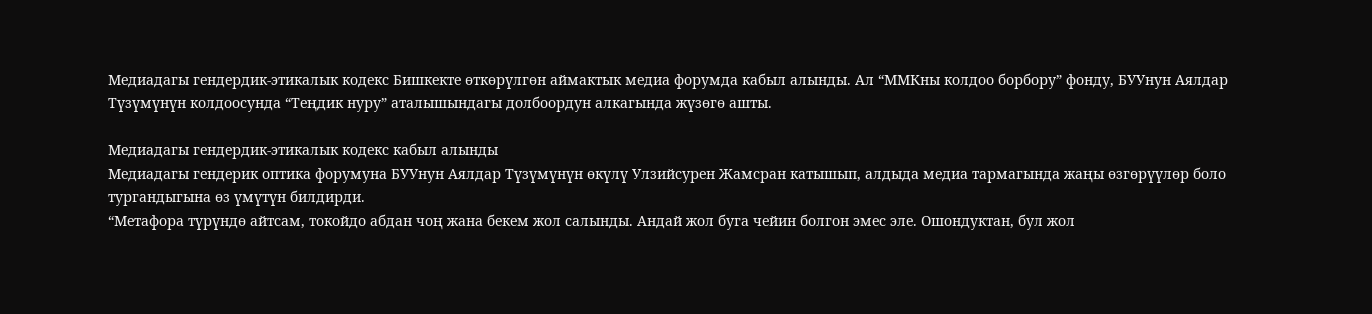Медиадагы гендердик-этикалык кодекс Бишкекте өткөрүлгөн аймактык медиа форумда кабыл алынды. Ал “ММКны колдоо борбору” фонду, БУУнун Аялдар Түзүмүнүн колдоосунда “Теңдик нуру” аталышындагы долбоордун алкагында жүзөгө ашты.

Медиадагы гендердик-этикалык кодекс кабыл алынды
Медиадагы гендерик оптика форумуна БУУнун Аялдар Түзүмүнүн өкүлү Улзийсурен Жамсран катышып, алдыда медиа тармагында жаңы өзгөрүүлөр боло тургандыгына өз үмүтүн билдирди.
“Метафора түрүндө айтсам, токойдо абдан чоң жана бекем жол салынды. Андай жол буга чейин болгон эмес эле. Ошондуктан, бул жол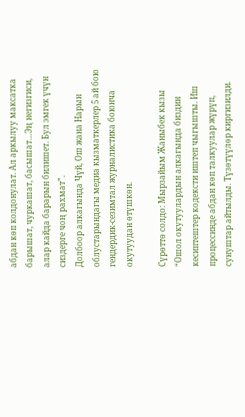абдан көп колдонулат. Ал аркылуу максатка барышат, чуркашат, басышат…Эң негизгиси, алар кайда барарын билишет. Бул эмгек үчүн сиздерге чоң рахмат”.
Долбоор алкагында Чүй, Ош жана Нарын облустарындагы медиа кызматкерлер 5 ай бою гендердик-сезимтал журналистика боюнча окутуудан өтүшкөн.

Сүрөттө солдо: Мырзайым Жаныбек кызы
“Ошол окутуулардын алкагында биздин кесиптештер кодексти иштеп чыгышты. Иш процессинде абдан көп талкуулар жүрүп, сунуштар айтылды. Түзөтүүлөр киргизилди.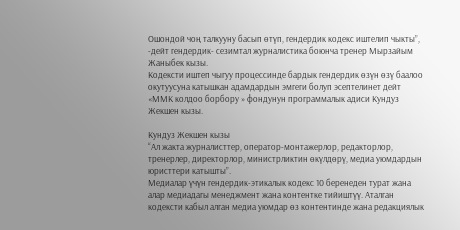Ошондой чоң талкууну басып өтүп, гендердик кодекс иштелип чыкты”, -дейт гендердик- сезимтал журналистика боюнча тренер Мырзайым Жаныбек кызы.
Кодексти иштеп чыгуу процессинде бардык гендердик өзүн өзү баалоо окутуусуна катышкан адамдардын эмгеги болуп эсептелинет дейт «ММК колдоо борбору » фондунун программалык адиси Кундуз Жекшен кызы.

Кундуз Жекшен кызы
“Ал жакта журналисттер, оператор-монтажерлор, редакторлор, тренерлер, директорлор, министрликтин өкүлдөрү, медиа уюмдардын юристтери катышты”.
Медиалар үчүн гендердик-этикалык кодекс 10 беренеден турат жана алар медиадагы менеджмент жана контентке тийиштүү. Аталган кодексти кабыл алган медиа уюмдар өз контентинде жана редакциялык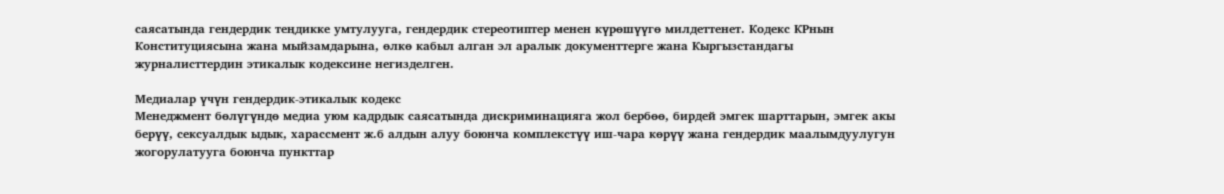саясатында гендердик теңдикке умтулууга, гендердик стереотиптер менен күрөшүүгө милдеттенет. Кодекс КРнын Конституциясына жана мыйзамдарына, өлкө кабыл алган эл аралык документтерге жана Кыргызстандагы журналисттердин этикалык кодексине негизделген.

Медиалар үчүн гендердик-этикалык кодекс
Менеджмент бөлүгүндө медиа уюм кадрдык саясатында дискриминацияга жол бербөө, бирдей эмгек шарттарын, эмгек акы берүү, сексуалдык ыдык, харассмент ж.б алдын алуу боюнча комплекстүү иш-чара көрүү жана гендердик маалымдуулугун жогорулатууга боюнча пункттар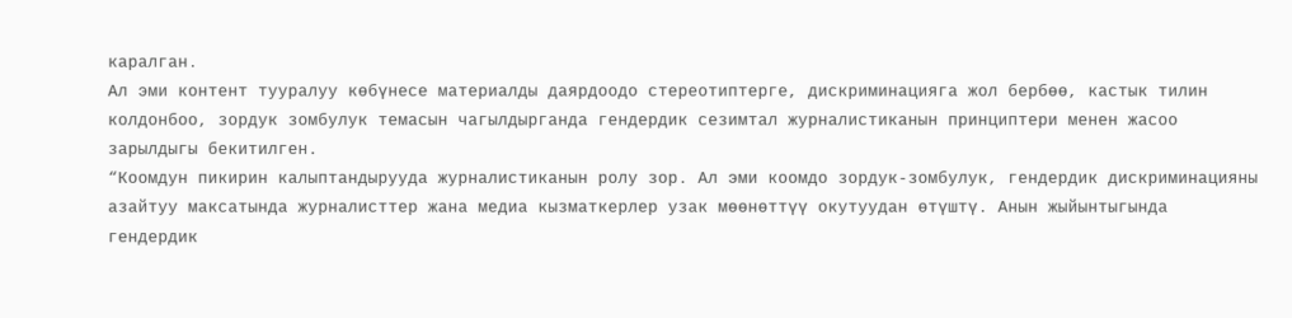каралган.
Ал эми контент тууралуу көбүнесе материалды даярдоодо стереотиптерге, дискриминацияга жол бербөө, кастык тилин колдонбоо, зордук зомбулук темасын чагылдырганда гендердик сезимтал журналистиканын принциптери менен жасоо зарылдыгы бекитилген.
“Коомдун пикирин калыптандырууда журналистиканын ролу зор. Ал эми коомдо зордук-зомбулук, гендердик дискриминацияны азайтуу максатында журналисттер жана медиа кызматкерлер узак мөөнөттүү окутуудан өтүштү. Анын жыйынтыгында гендердик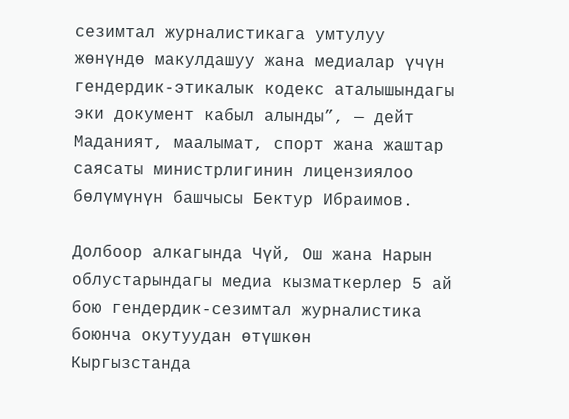сезимтал журналистикага умтулуу жөнүндө макулдашуу жана медиалар үчүн гендердик-этикалык кодекс аталышындагы эки документ кабыл алынды”, — дейт Маданият, маалымат, спорт жана жаштар саясаты министрлигинин лицензиялоо бөлүмүнүн башчысы Бектур Ибраимов.

Долбоор алкагында Чүй, Ош жана Нарын облустарындагы медиа кызматкерлер 5 ай бою гендердик-сезимтал журналистика боюнча окутуудан өтүшкөн
Кыргызстанда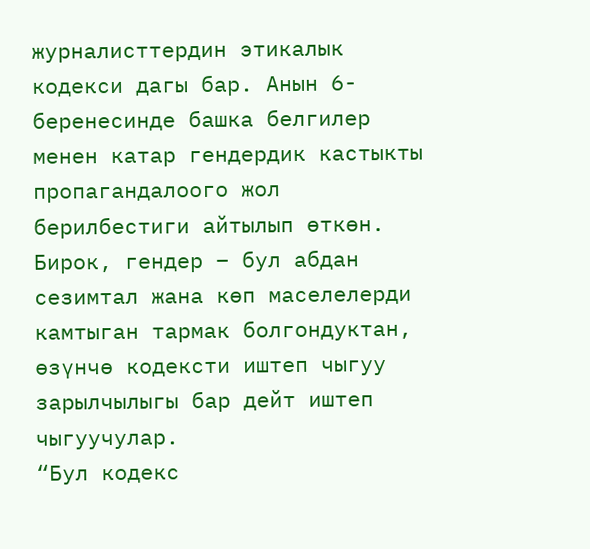журналисттердин этикалык кодекси дагы бар. Анын 6-беренесинде башка белгилер менен катар гендердик кастыкты пропагандалоого жол берилбестиги айтылып өткөн. Бирок, гендер – бул абдан сезимтал жана көп маселелерди камтыган тармак болгондуктан, өзүнчө кодексти иштеп чыгуу зарылчылыгы бар дейт иштеп чыгуучулар.
“Бул кодекс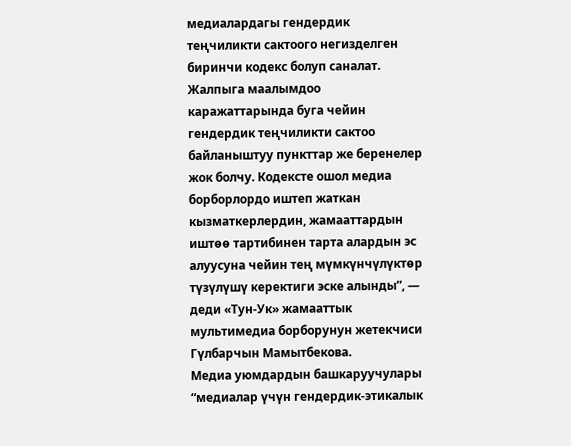медиалардагы гендердик теңчиликти сактоого негизделген биринчи кодекс болуп саналат. Жалпыга маалымдоо каражаттарында буга чейин гендердик теңчиликти сактоо байланыштуу пункттар же беренелер жок болчу. Кодексте ошол медиа борборлордо иштеп жаткан кызматкерлердин, жамааттардын иштөө тартибинен тарта алардын эс алуусуна чейин тең мүмкүнчүлүктөр түзүлүшү керектиги эске алынды”, — деди «Тун-Ук» жамааттык мультимедиа борборунун жетекчиси Гүлбарчын Мамытбекова.
Медиа уюмдардын башкаруучулары “медиалар үчүн гендердик-этикалык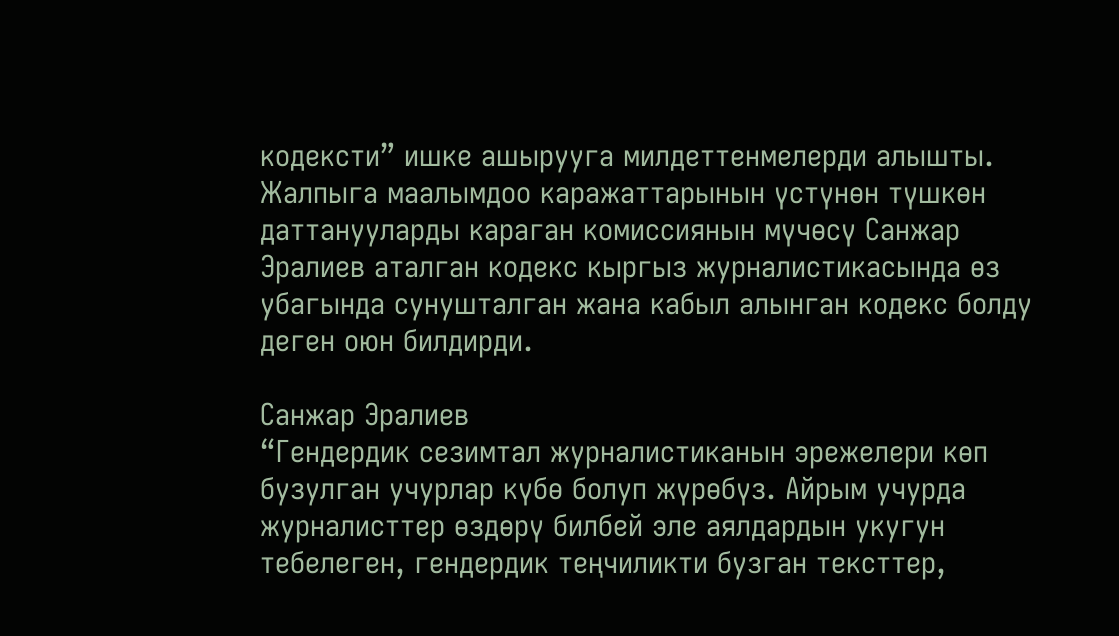кодексти” ишке ашырууга милдеттенмелерди алышты. Жалпыга маалымдоо каражаттарынын үстүнөн түшкөн даттанууларды караган комиссиянын мүчөсү Санжар Эралиев аталган кодекс кыргыз журналистикасында өз убагында сунушталган жана кабыл алынган кодекс болду деген оюн билдирди.

Санжар Эралиев
“Гендердик сезимтал журналистиканын эрежелери көп бузулган учурлар күбө болуп жүрөбүз. Айрым учурда журналисттер өздөрү билбей эле аялдардын укугун тебелеген, гендердик теңчиликти бузган тексттер,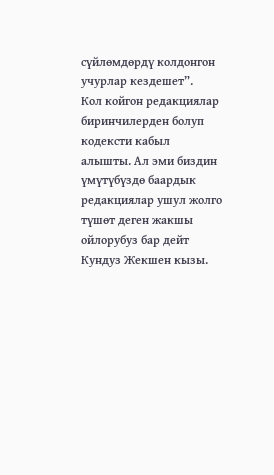сүйлөмдөрдү колдонгон учурлар кездешет”.
Кол койгон редакциялар биринчилерден болуп кодексти кабыл алышты. Ал эми биздин үмүтүбүздө баардык редакциялар ушул жолго түшөт деген жакшы ойлорубуз бар дейт Кундуз Жекшен кызы.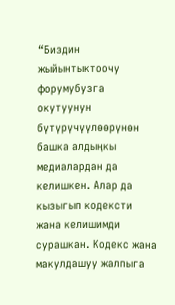“Биздин жыйынтыктоочу форумубузга окутуунун бүтүрүчүүлөөрүнөн башка алдыңкы медиалардан да келишкен. Алар да кызыгып кодексти жана келишимди сурашкан. Кодекс жана макулдашуу жалпыга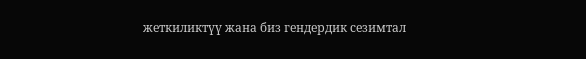жеткиликтүү жана биз гендердик сезимтал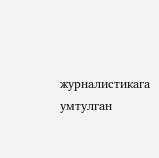журналистикага умтулган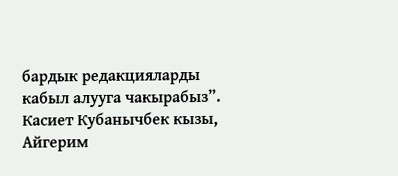бардык редакцияларды кабыл алууга чакырабыз”.
Касиет Кубанычбек кызы, Айгерим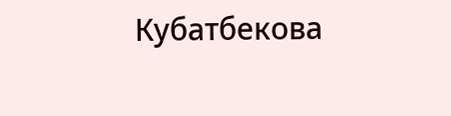Кубатбекова